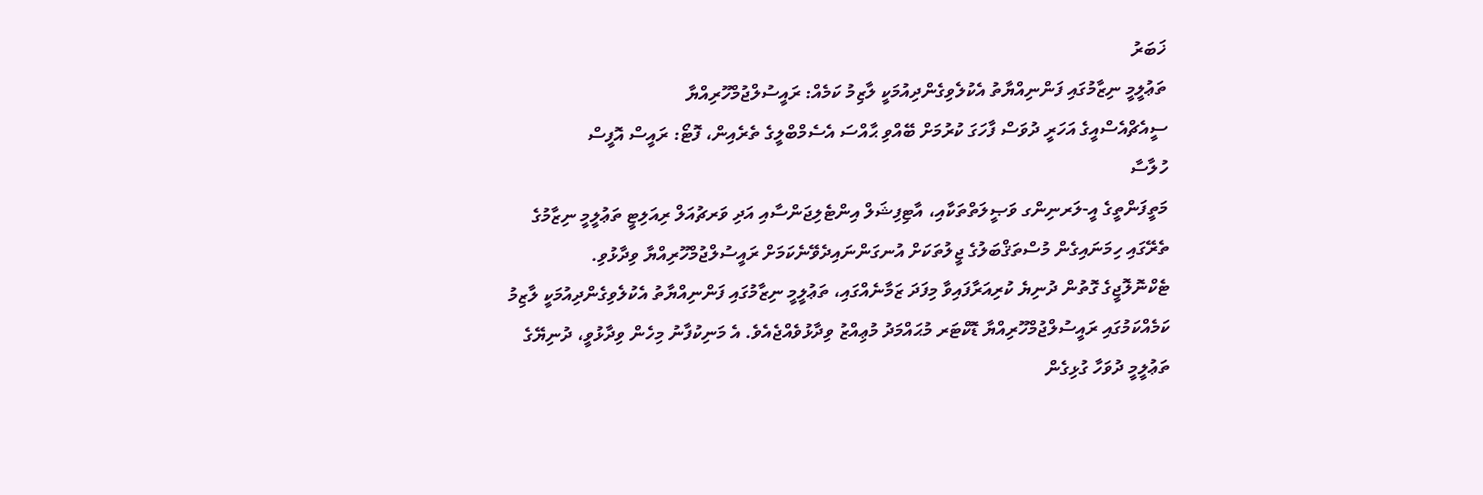ޚަބަރު
ތަޢުލީމީ ނިޒާމުގައި ފަންނިއްޔާތު އެކުލެވިގެންދިއުމަކީ ލާޒިމު ކަމެއް: ރައީސުލްޖުމްހޫރިއްޔާ
ސީއެޗްއެސްއީގެ އަހަރީ ދުވަސް ފާހަގަ ކުރުމަށް ބޭއްވި ޙާއްސަ އެސެމްބްލީގެ ތެރެއިން، ފޮޓޯ: ރައީސް އޮފީސް
ހުލާސާ
މަތީފަންތީގެ އީ-ލަރނިންގ ވަޞީލަތްތަކާއި، އާޓިފިޝަލް އިންޓެލިޖަންސާއި އަދި ވަރޗުއަލް ރިއަލިޓީ ތަޢުލީމީ ނިޒާމުގެ ތެރޭގައި ހިމަނައިގެން މުސްތަޤްބަލުގެ ޖީލުތަކަށް އުނގަންނައިދެވޭނެކަމަށް ރައީސުލްޖުމްހޫރިއްޔާ ވިދާޅުވި.
ޓެކްނޮލޮޖީގެ ގޮތުން ދުނިޔެ ކުރިއަރާފައިވާ މިފަދަ ޒަމާނެއްގައި، ތަޢުލީމީ ނިޒާމުގައި ފަންނިއްޔާތު އެކުލެވިގެންދިއުމަކީ ލާޒިމު ކަމެއްކަމުގައި ރައީސުލްޖުމްހޫރިއްޔާ ޑޮކްޓަރ މުޙައްމަދު މުޢިއްޒު ވިދާޅުވެއްޖެއެވެ. އެ މަނިކުފާނު މިހެން ވިދާޅުވީ، ދުނިޔޭގެ ތަޢުލީމީ ދުވަހާ ގުޅިގެން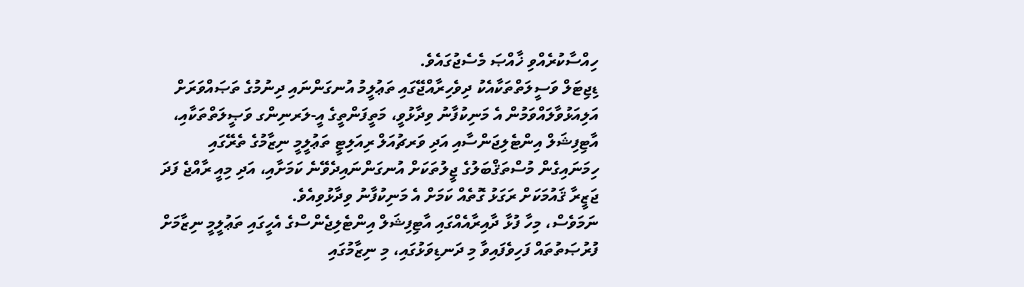ހިއްސާކުރެއްވި ޚާއްޞަ މެސެޖުގައެވެ.
ޑިޖިޓަލް ވަސީލަތްތަކާއެކު ދިވެހިރާއްޖޭގައި ތަޢުލީމު އުނގަންނައި ދިނުމުގެ ތަޞައްވަރަށް އަލިއަޅުވާލައްވަމުން އެ މަނިކުފާނު ވިދާޅުވީ، މަތީފަންތީގެ އީ-ލަރނިންގ ވަޞީލަތްތަކާއި، އާޓިފިޝަލް އިންޓެލިޖަންސާއި އަދި ވަރޗުއަލް ރިއަލިޓީ ތަޢުލީމީ ނިޒާމުގެ ތެރޭގައި ހިމަނައިގެން މުސްތަޤްބަލުގެ ޖީލުތަކަށް އުނގަންނައިދެވޭނެ ކަމަށާއި، އަދި މިއީ ރާއްޖެ ފަދަ ޖަޒީރާ ޤައުމަކަށް ރަގަޅު ގޮތެއް ކަމަށް އެ މަނިކުފާނު ވިދާޅުވިއެވެ.
ނަމަވެސް، މިހާ ފުޅާ ދާއިރާއެއްގައި އާޓިފިޝަލް އިންޓެލިޖެންސްގެ އެހީގައި ތަޢުލީމީ ނިޒާމަށް ފުރުޞަތުތައް ފަހިވެފައިވާ މި ދަނޑިވަޅުގައި، މި ނިޒާމުގައި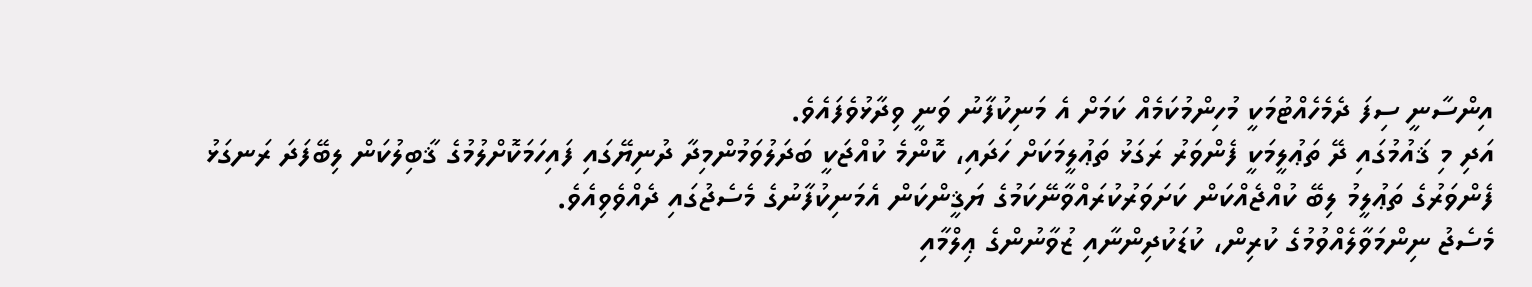އިންސާނީ ސިފަ ދެމެހެއްޓުމަކީ މުހިންމުކަމެއް ކަމަށް އެ މަނިކުފާނު ވަނީ ވިދާޅުވެފައެވެ.
އަދި މި ޤައުމުގައި ދޭ ތަޢުލީމަކީ ފެންވަރު ރަގަޅު ތަޢުލީމަކަށް ހަދައި، ކޮންމެ ކުއްޖަކީ ބަދަލުވަމުންމިދާ ދުނިޔޭގައި ފައިހަމަކޮށްލުމުގެ ޤާބިލުކަން ލިބޭފަދަ ރަނގަޅު ފެންވަރުގެ ތަޢުލީމު ލިބޭ ކުއްޖެއްކަން ކަށަވަރުކުރައްވާނޭކަމުގެ ޔަޤީންކަން އެމަނިކުފާނުގެ މެސެޖުގައި ދެއްވެވިއެވެ.
މެސެޖު ނިންމަވާލެއްވުމުގެ ކުރިން، ކުޑަކުދިންނާއި ޒުވާނުންގެ ޢިލްމާއި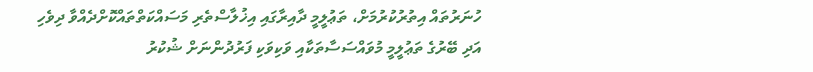ހުނަރުތައް އިތުރުކުރުމަށް، ތަޢުލީމީ ދާއިރާގައި އިޚުލާސްތެރި މަސައްކަތްތައްކޮށްދެއްވާ ދިވެހި އަދި ބޭރުގެ ތަޢުލީމީ މުވައްސަސާތަކާއި ވަކިވަކި ފަރުދުންނަށް ޝުކުރު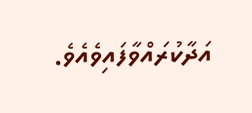އަދާކުރައްވާފައިވެއެވެ.